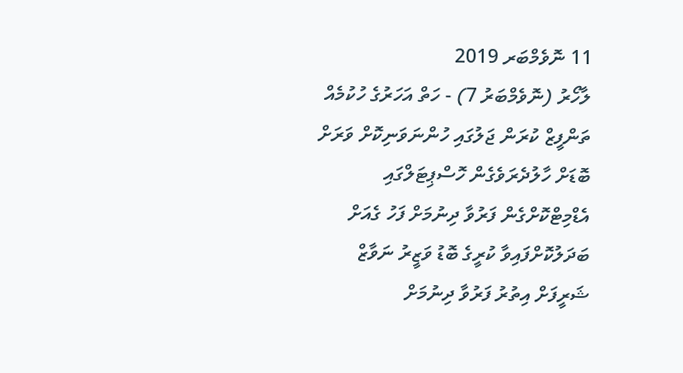11 ނޮވެމްބަރ 2019
ލާހޯރު (ނޮވެމްބަރު 7) - ހަތް އަހަރުގެ ހުކުމެއް ތަންފީޒް ކުރަން ޖަލުގައި ހުންނަވަނިކޮށް ވަރަށް ބޮޑަށް ހާލުދެރަވެގެން ހޮސްޕިޓަލްގައި އެޑްމިޓްކޮށްގެން ފަރުވާ ދިނުމަށް ފަހު ގެއަށް ބަދަލުކޮށްފައިވާ ކުރީގެ ބޮޑު ވަޒީރު ނަވާޒް ޝަރީފަށް އިތުރު ފަރުވާ ދިނުމަށް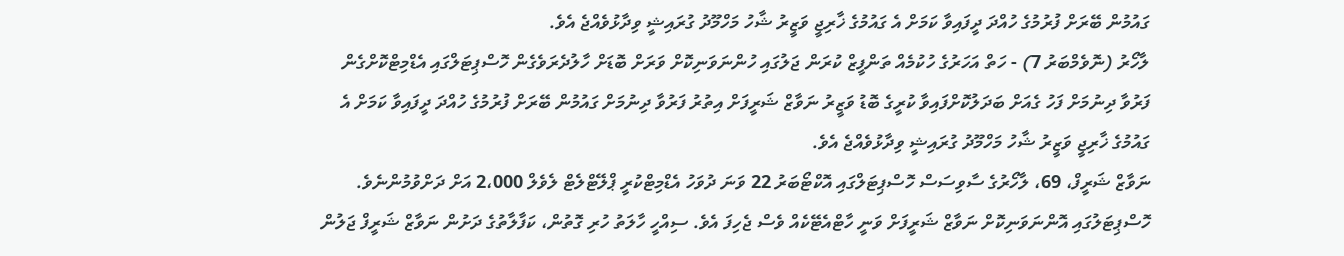ގައުމުން ބޭރަށް ފުރުމުގެ ހުއްދަ ދީފައިވާ ކަމަށް އެ ގައުމުގެ ޚާރިޖީ ވަޒީރު ޝާހު މަހްމޫދު ގުރައިޝީ ވިދާޅުވެއްޖެ އެވެ.
ލާހޯރު (ނޮވެމްބަރު 7) - ހަތް އަހަރުގެ ހުކުމެއް ތަންފީޒް ކުރަން ޖަލުގައި ހުންނަވަނިކޮށް ވަރަށް ބޮޑަށް ހާލުދެރަވެގެން ހޮސްޕިޓަލްގައި އެޑްމިޓްކޮށްގެން ފަރުވާ ދިނުމަށް ފަހު ގެއަށް ބަދަލުކޮށްފައިވާ ކުރީގެ ބޮޑު ވަޒީރު ނަވާޒް ޝަރީފަށް އިތުރު ފަރުވާ ދިނުމަށް ގައުމުން ބޭރަށް ފުރުމުގެ ހުއްދަ ދީފައިވާ ކަމަށް އެ ގައުމުގެ ޚާރިޖީ ވަޒީރު ޝާހު މަހްމޫދު ގުރައިޝީ ވިދާޅުވެއްޖެ އެވެ.
ނަވާޒް ޝަރީފް، 69، ލާހޯރުގެ ސާވިސަސް ހޮސްޕިޓަލްގައި އޮކްޓޯބަރު 22 ވަނަ ދުވަހު އެޑްމިޓްކުރީ ޕްލޭޓްލެޓް ލެވެލް 2،000 އަށް ދަށްވުމުންނެވެ. ހޮސްޕިޓަލުގައި އޮންނަވަނިކޮށް ނަވާޒް ޝަރީފަށް ވަނީ ހާޓްއެޓޭކެއް ވެސް ޖެހިފަ އެވެ. ސިއްހީ ހާލަތު ހުރި ގޮތުން، ކަފާލާތުގެ ދަށުން ނަވާޒް ޝަރީފް ޖަލުން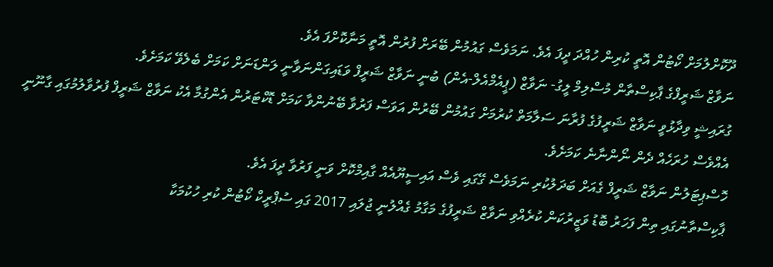ދޫކޮށްލުމަށް ކޯޓުން އޮތީ ކުރިން ހުއްދަ ދީފަ އެވެ. ނަމަވެސް ގައުމުން ބޭރަށް ފުރުން އޮތީ މަނާކޮށްފަ އެވެ.
ނަވާޒް ޝަރީފްގެ ޕާކިސްތާން މުސްލިމް ލީގު- ނަވާޒް (ޕީއެމްއެލް-އެން) ބުނީ ނަވާޒް ޝަރީފް ވަޑައިގަންނަވާނީ ލަންޑަނަށް ކަމަށް ބެލެވޭ ކަމަށެވެ.
ގުރައިޝީ ވިދާޅުވީ ނަވާޒް ޝަރީފުގެ ފުރާނަ ސަލާމަތް ކުރުމަށް ގައުމުން ބޭރުން އަވަސް ފަރުވާ ބޭނުންވާ ކަމަށް ޑޮކްޓަރުން އެންގުމާ އެކު ނަވާޒް ޝަރީފް ފުރުވާލުމުގައި ގާނޫނީ އެއްވެސް ހުރަހެއް ދެން ނޯންނާނެ ކަމަށެވެ.
ހޮސްޕިޓަލުން ނަވާޒް ޝަރީފް ގެއަށް ބަދަލުކުރި ނަމަވެސް ގޭގައި ވެސް އައިސީޔޫއެއް ގާއިމްކޮށް ވަނީ ފަރުވާ ދީފަ އެވެ.
ޕާކިސްތާނުގައި ތިން ފަހަރު ބޮޑު ވަޒީރުކަން ކުރެއްވި ނަވާޒް ޝަރީފުގެ މަގާމު ގެއްލުނީ ޖުލައި 2017 ގައި ސުޕްރީކް ކޯޓުން ކުރި ހުކުމަކާ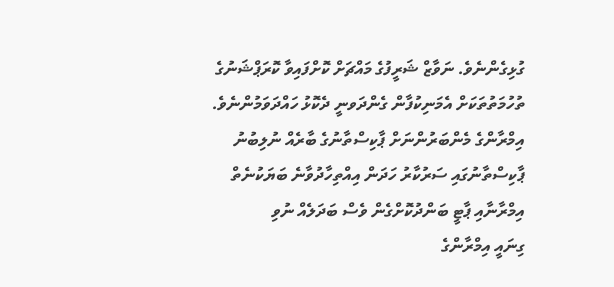ގުޅިގެންނެވެ. ނަވާޒް ޝަރީފުގެ މައްޗަށް ކޮށްފައިވާ ކޮރަޕްޝަނުގެ ތުހުމަތުތަކަށް އެމަނިކުފާން ގެންދަވނީ ދެކޮޅު ހައްދަވަމުންނެވެ.
އިމްރާންގެ މެންބަރުންނަށް ޕާކިސްތާނުގެ ބާރެއް ނުލިބުނު
ޕާކިސްތާނުގައި ސަރުކާރު ހަދަން އިއްތިހާދުވާނެ ބަޔަކުނެތް
އިމްރާނާއި ޕާޓީ ބަންދުކޮށްގެން ވެސް ބަދަލެއް ނުވި
ގިނައީ އިމްރާންގެ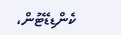ކެންޑިޑޭޓުން،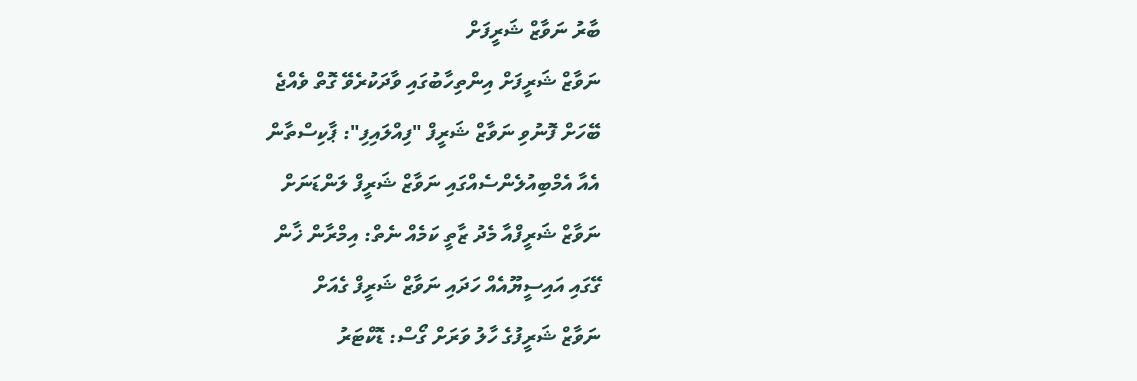ބާރު ނަވާޒް ޝަރީފަށް
ނަވާޒް ޝަރީފަށް އިންތިހާބުގައި ވާދަކުރެވޭ ގޮތް ވެއްޖެ
ބޭހަށް ފޮނުވި ނަވާޒް ޝަރީފް "ފިއްލައިފި": ޕާކިސްތާން
އެއާ އެމްބިއުލެންސެއްގައި ނަވާޒް ޝަރީފް ލަންޑަނަށް
ނަވާޒް ޝަރީފްއާ މެދު ޒާތީ ކަމެއް ނެތް: އިމްރާން ޚާން
ގޭގައި އައިސީޔޫއެއް ހަދައި ނަވާޒް ޝަރީފް ގެއަށް
ނަވާޒް ޝަރީފުގެ ހާލު ވަރަށް ގޯސް: ޑޮކްޓަރު